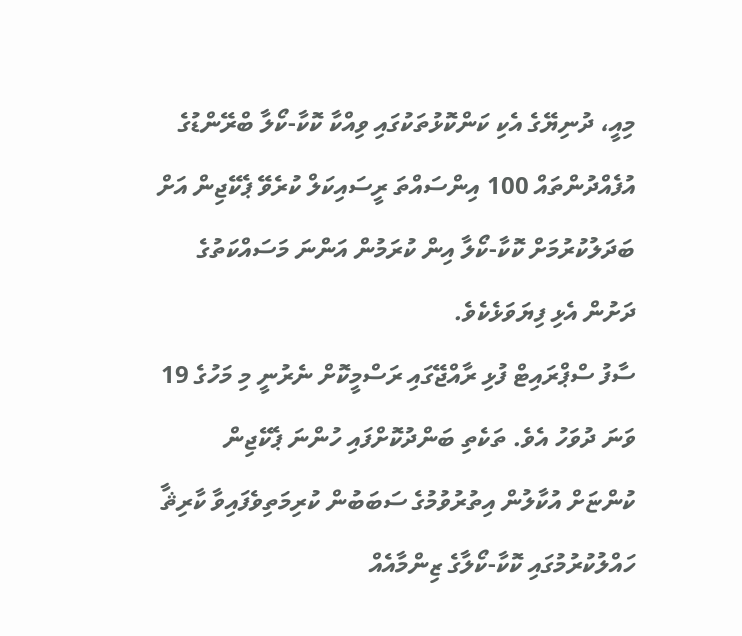މިއީ، ދުނިޔޭގެ އެކި ކަންކޮޅުތަކުގައި ވިއްކާ ކޮކާ-ކޯލާ ބްރޭންޑުގެ އުފެއްދުންތައް 100 އިންސައްތަ ރީސައިކަލް ކުރެވޭ ޕެކޭޖިން އަށް ބަދަލުކުރުމަށް ކޮކާ-ކޯލާ އިން ކުރަމުން އަންނަ މަސައްކަތުގެ ދަށުން އެޅި ފިޔަވަޅެކެވެ.
ސާފު ސްޕްރައިޓް ފުޅި ރާއްޖޭގައި ރަސްމީކޮށް ނެރުނީ މި މަހުގެ 19 ވަނަ ދުވަހު އެވެ. ތަކެތި ބަންދުކޮށްފައި ހުންނަ ޕެކޭޖިން ކުންޏަށް އުކާލުން އިތުރުވުމުގެ ސަބަބުން ކުރިމަތިވެފައިވާ ކާރިޘާ ހައްލުކުރުމުގައި ކޮކާ-ކޯލާގެ ޒިންމާއެއް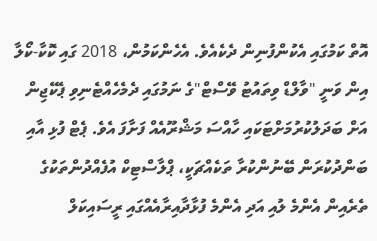އޮތް ކަމުގައި އެކުންފުނިން ދެކެއެވެ. އެހެންކަމުން، 2018 ގައި ކޮކާ-ކޯލާ އިން ވަނީ "ވާލްޑް ވިތައުޓު ވޭސްޓް"ގެ ނަމުގައި ދެމެހެއްޓެނިވި ޕެކޭޖިން އަށް ބަދަލުކުރުމަށްޓަކައި ހާއްސަ މަޝްރޫއެއް ފަށާފަ އެވެ. ޕެޓް ފުޅި އާއި ބަންދުކުރަން ބޭނުންކުރާ ތަކެއްޗަކީ، ޕްލާސްޓިކް އުފެއްދުންތަކުގެ ތެރެއިން އެންމެ ލުއި އަދި އެންމެ ފުޅާދާއިރާއެއްގައި ރީސައިކަލް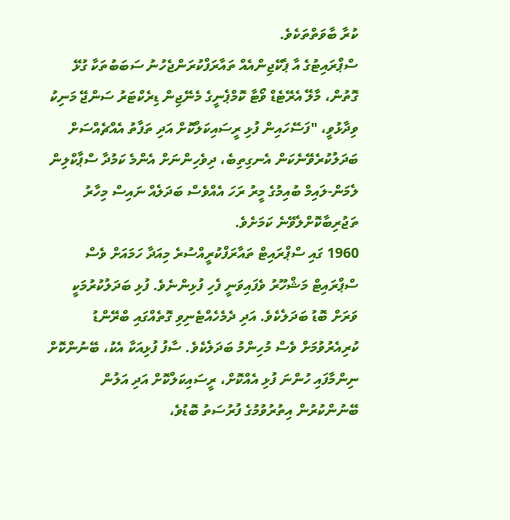ކުރާ ބާވަތްތަކެވެ.
ސްޕްރައިޓުގެ އާ ޕެކޭޖިންއެއް ތައާރަފްކުރަންޖެހުނު ސަބަބުތަކާ ގުޅޭ ގޮތުން، މާލޭ އެރޭޓެޑް ވޯޓާ ކޮމްޕެނީގެ މެނޭޖިން ޑިރެކްޓަރު ސަންޖޭ މަނިކު ވިދާޅުވީ، "ފަސޭހައިން ފުޅި ރީސައިކަލްކޮށް އަދި ތަފާތު އެއްޗެއްސަށް ބަދަލުކުރެވޭނެކަން އެނގިތިބެ، ދިވެހިންނަށް އެންމެ ކަމުދާ ސްޕާކްލިން ލެމަން-ލައިމް ބުއިމުގެ މީރު ރަހަ އެއްވެސް ބަދަލެއް ނައިސް މިހާރު ތަޖުރިބާކޮށްލެވޭނެ ކަމަށެވެ.
1960 ގައި ސްޕްރައިޓް ތައާރަފްކުރީއްސުރެ މިއަދާ ހަމައަށް ވެސް ސްޕްރައިޓް މަޝްހޫރު ވެފައިވަނީ ފެހި ފުޅިންނެވެ. ފުޅި ބަދަލުކުރުމަކީ ވަރަށް ބޮޑު ބަދަލެކެވެ. އަދި ދެމެހެއްޓެނިވި ގޮތެއްގައި ބްރޭންޑު ކުރިއެރުވުމަށް ވެސް މުހިންމު ބަދަލެކެވެ. ސާފު ފުޅިއަކާ އެކު، ބޭނުންކޮށް ނިންމާފައި ހުންނަ ފުޅި އެއްކޮށް، ރީސައިކަލްކޮށް އަދި އަލުން ބޭނުންކުރުން އިތުރުވުމުގެ ފުރުސަތު ބޮޑުވެ،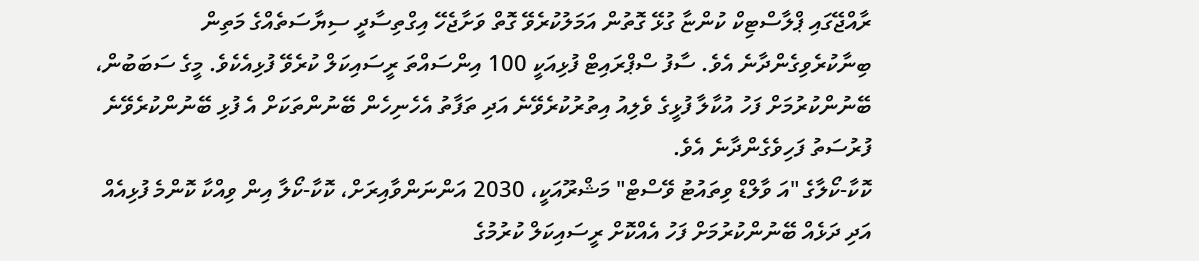ރާއްޖޭގައި ޕްލާސްޓިކް ކުންޏާ ގުޅޭ ގޮތުން އަމަލުކުރެވޭ ގޮތް ވަށާޖެހޭ އިގްތިސާދީ ސިޔާސަތެއްގެ މަތިން ބިނާކުރެވިގެންދާނެ އެވެ. ސާފު ސްޕްރައިޓް ފުޅިއަކީ 100 އިންސައްތަ ރީސައިކަލް ކުރެވޭ ފުޅިއެކެވެ. މީގެ ސަބަބުން، ބޭނުންކުރުމަށް ފަހު އުކާލާ ފުޅީގެ ވެލިއު އިތުރުކުރެވޭނެ އަދި ތަފާތު އެހެނިހެން ބޭނުންތަކަށް އެ ފުޅި ބޭނުންކުރެވޭނެ ފުރުސަތު ފަހިވެގެންދާނެ އެވެ.
ކޮކާ-ކޯލާގެ "އަ ވާލްޑް ވިތައުޓު ވޭސްޓް" މަޝްރޫއަކީ، 2030 އަންނަންވާއިރަށް، ކޮކާ-ކޯލާ އިން ވިއްކާ ކޮންމެ ފުޅިއެއް އަދި ދަޅެއް ބޭނުންކުރުމަށް ފަހު އެއްކޮށް ރީސައިކަލް ކުރުމުގެ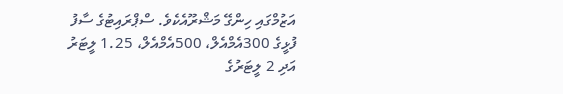އަޒުމްގައި ހިންގޭ މަޝްރޫއެކެވެ. ސްޕްރައިޓުގެ ސާފު ފުޅީގެ 300އެމްއެލް، 500އެމްއެލް، 1.25 ލީޓަރު އަދި 2 ލީޓަރުގެ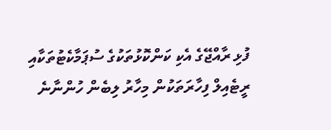ފުޅި ރާއްޖޭގެ އެކި ކަންކޮޅުތަކުގެ ސުޕަމާކެޓުތަކާއި ރީޓެއިލް ފިހާރަތަކުން މިހާރު ލިބެން ހުންނާނެ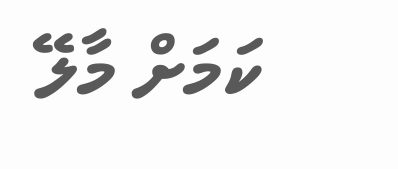ކަމަށް މާލޭ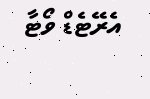އެރޭޓެޑް ވޯޓާ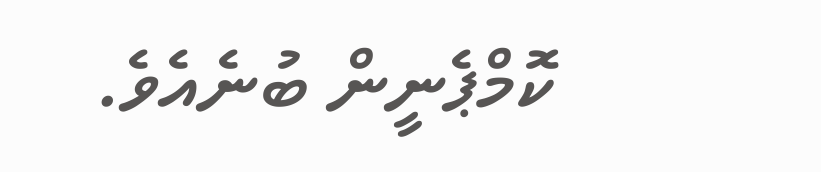ކޮމްޕެނީން ބުނެއެވެ.